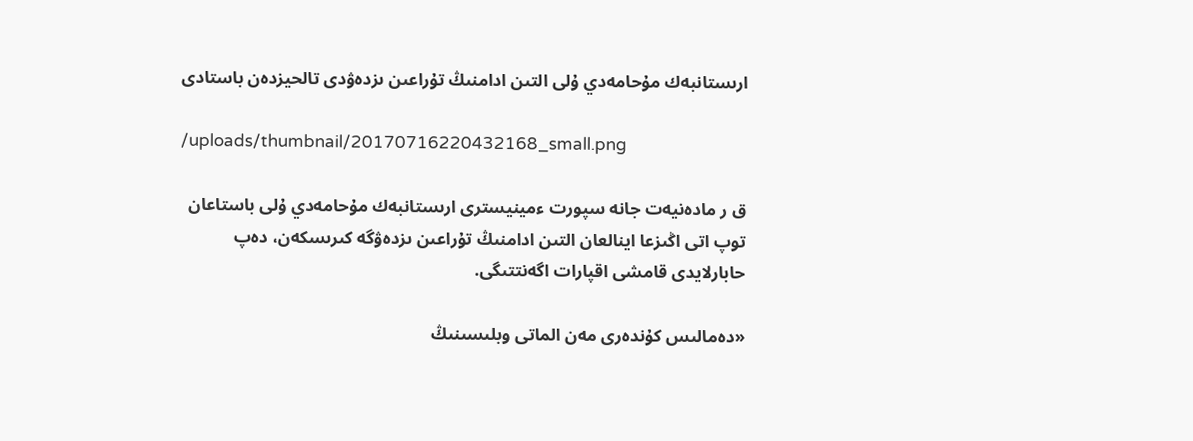ارىستانبەك مۇحامەدي ۇلى التىن ادامنىڭ تۇراعىن ىزدەۋدى تالحيزدەن باستادى

/uploads/thumbnail/20170716220432168_small.png

ق ر مادەنيەت جانە سپورت ءمينيسترى ارىستانبەك مۇحامەدي ۇلى باستاعان توپ اتى اڭىزعا اينالعان التىن ادامنىڭ تۇراعىن ىزدەۋگە كىرىسكەن، دەپ حابارلايدى قامشى اقپارات اگەنتتىگى.

«دەمالىس كۇندەرى مەن الماتى وبلىسىنىڭ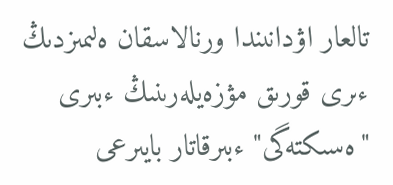تالعار اۋدانىندا ورنالاسقان ەلىمىزدىڭ ءىرى قورىق مۋزەيلەرىنىڭ ءبىرى "ەسىكتەگى" ءبىرقاتار بايىرعى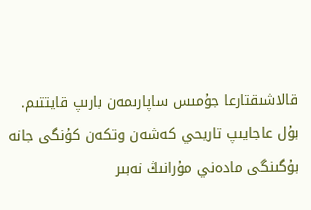قالاشىقتارعا جۇمىس ساپارىمەن بارىپ قايتتىم.
بۇل عاجايىپ تاريحي كەشەن وتكەن كۇنگى جانە بۇگىنگى مادەني مۇرانىڭ نەبىر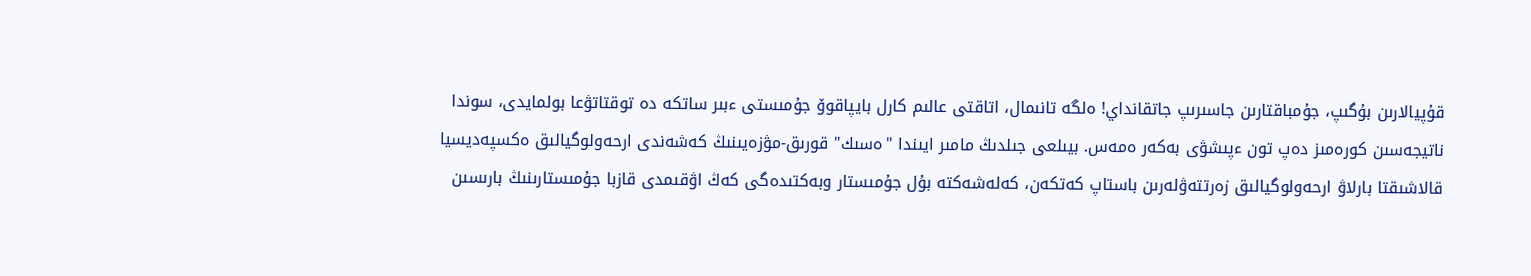قۇپيالارىن بۇگىپ، جۇمباقتارىن جاسىرىپ جاتقانداي! ەلگە تانىمال، اتاقتى عالىم كارل بايپاقوۆ جۇمىستى ءبىر ساتكە دە توقتاتۋعا بولمايدى، سوندا ناتيجەسىن كورەمىز دەپ تون ءپىشۋى بەكەر ەمەس. بيىلعى جىلدىڭ مامىر ايىندا "ەسىك" قورىق-مۋزەيىنىڭ كەشەندى ارحەولوگيالىق ەكسپەديسيا قالاشىقتا بارلاۋ ارحەولوگيالىق زەرتتەۋلەرىن باستاپ كەتكەن، كەلەشەكتە بۇل جۇمىستار وبەكتىدەگى كەڭ اۋقىمدى قازبا جۇمىستارىنىڭ بارىسىن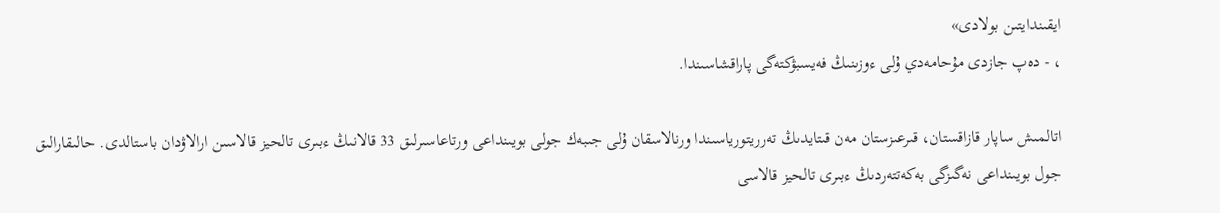ايقىندايتىن بولادى»
، - دەپ جازدى مۇحامەدي ۇلى ءوزىنىڭ فەيسبۋكتەگى پاراقشاسىندا.

اتالمىش ساپار قازاقستان، قىرعىزستان مەن قىتايدىڭ تەرريتورياسىندا ورنالاسقان ۇلى جىبەك جولى بويىنداعى ورتاعاسىرلىق 33 قالانىڭ ءبىرى تالحيز قالاسىن ارالاۋدان باستالدى. حالىقارالىق جول بويىنداعى نەگىزگى بەكەتتەردىڭ ءبىرى تالحيز قالاسى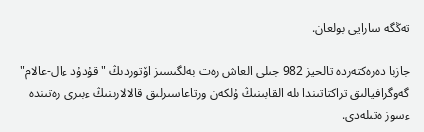تەڭگە سارايى بولعان.

جازبا دەرەكتەردە تالحيز 982 جىلى العاش رەت بەلگىسىز اۆتوردىڭ "قۇدۇد ءال-عالام" گەوگرافيالىق تراكتاتىندا ىلە القابىنىڭ ۇلكەن ورتاعاسىرلىق قالالارىنىڭ ءبىرى رەتىندە ءسوز ەتىلەدى.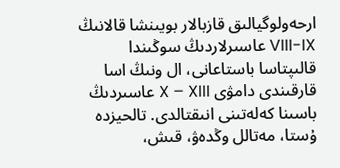ارحەولوگيالىق قازبالار بويىنشا قالانىڭ VIII-IX عاسىرلاردىڭ سوڭىندا قالىپتاسا باستاعانى، ال ونىڭ اسا قارقىندى دامۋى X – XIII عاسىردىڭ باسىنا كەلەتىنى انىقتالدى. تالحيزدە ۇستا، مەتالل وڭدەۋ، قىش،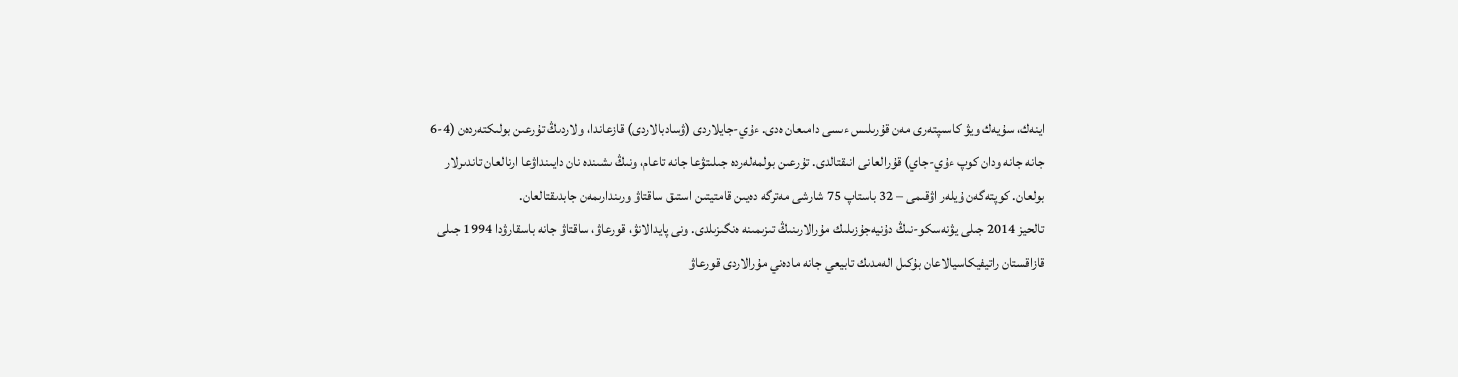اينەك، سۇيەك ويۋ كاسىپتەرى مەن قۇرىلىس ءىسى دامىعان ەدى. ءۇي-جايلاردى (ۋسادبالاردى) قازعاندا، ولاردىڭ تۇرعىن بولىكتەردەن (4-6 جانە جانە ودان كوپ ءۇي-جاي) قۇرالعانى انىقتالدى. تۇرعىن بولمەلەردە جىلىتۋعا جانە تاعام، ونىڭ ىشىندە نان دايىنداۋعا ارنالعان تاندىرلار بولعان. كوپتەگەن ۇيلەر اۋقىمى – 32 باستاپ 75 شارشى مەترگە دەيىن قامتيتىن استىق ساقتاۋ ورىندارىمەن جابدىقتالعان.
تالحيز 2014 جىلى يۋنەسكو-نىڭ دۇنيەجۇزىلىك مۇرالارىنىڭ تىزىمىنە ەنگىزىلدى. ونى پايدالانۋ، قورعاۋ، ساقتاۋ جانە باسقارۋدا 1994 جىلى قازاقستان راتيفيكاسيالاعان بۇكىل الەمدىك تابيعي جانە مادەني مۇرالاردى قورعاۋ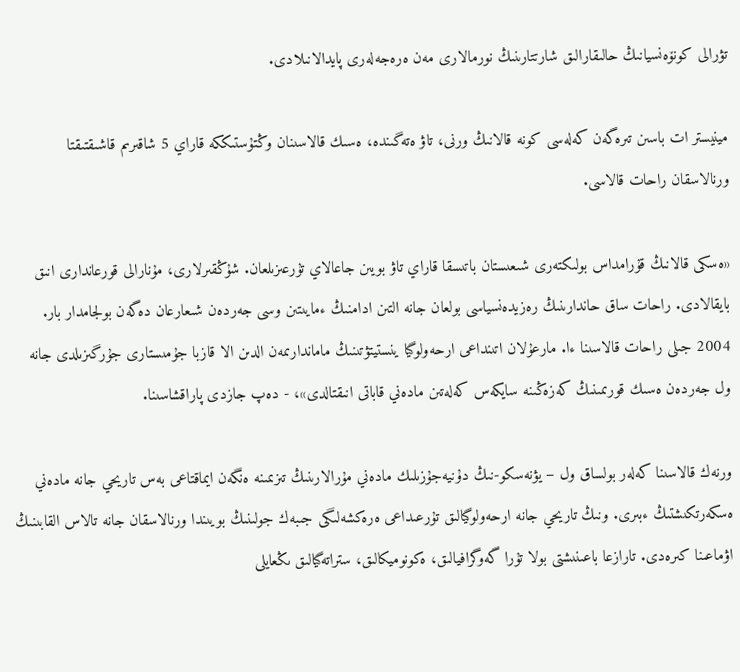تۋرالى كونۆەنسيانىڭ حالىقارالىق شارتتارىنىڭ نورمالارى مەن ەرەجەلەرى پايدالانىلادى.

مينيستر ات باسىن تىرەگەن كەلەسى كونە قالانىڭ ورنى، تاۋ ەتەگىندە، ەسىك قالاسىنان وڭتۇستىككە قاراي 5 شاقىرىم قاشىقتىقتا ورنالاسقان راحات قالاسى.

«ەسكى قالانىڭ قۇرامداس بولىكتەرى شىعىستان باتىسقا قاراي تاۋ بويىن جاعالاي تۇرعىزىلعان. شۇڭقىرلارى، مۇنارالى قورعاندارى انىق بايقالادى. راحات ساق حاندارىنىڭ رەزيدەنسياسى بولعان جانە التىن ادامنىڭ ءمايىتىن وسى جەردەن شىعارعان دەگەن بولجامدار بار. 2004 جىلى راحات قالاسىنا ءا. مارعۇلان اتىنداعى ارحەولوگيا ينستيتۋتىنىڭ ماماندارىمەن الدىن الا قازبا جۇمىستارى جۇرگىزىلدى جانە ول جەردەن ەسىك قورىمىنىڭ كەزەڭىنە سايكەس كەلەتىن مادەني قاباتى انىقتالدى»، - دەپ جازدى پاراقشاسىنا.

ورنەك قالاسىنا كەلەر بولساق ول – يۋنەسكو-نىڭ دۇنيەجۇزىلىك مادەني مۇرالارىنىڭ تىزىمىنە ەنگەن ايماقتاعى بەس تاريحي جانە مادەني ەسكەرتكىشتىڭ ءبىرى. ونىڭ تاريحي جانە ارحەولوگيالىق تۇرعىداعى ەرەكشەلىگى جىبەك جولىنىڭ بويىندا ورنالاسقان جانە تالاس القابىنىڭ اۋماعىنا كىرەدى. تارازعا باعىنىشتى بولا تۇرا گەوگرافيالىق، ەكونوميكالىق، ستراتەگيالىق ىڭعايلى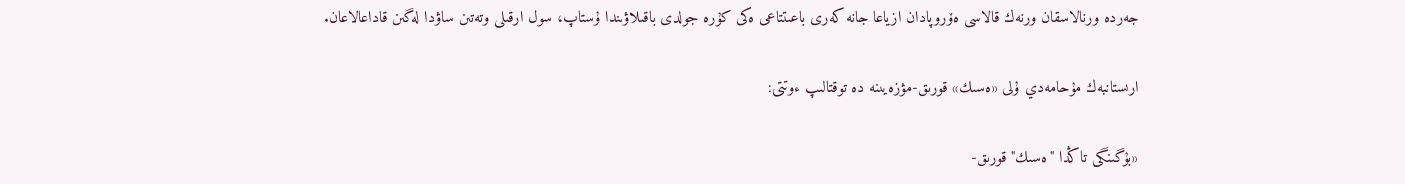جەردە ورنالاسقان ورنەك قالاسى ەۆروپادان ازياعا جانە كەرى باعىتتاعى ەكى كۇرە جولدى باقىلاۋىندا ۇستاپ، سول ارقىلى وتەتىن ساۋدا لەگىن قاداعالاعان.

ارىستانبەك مۇحامەدي ۇلى «ەسىك» قورىق-مۋزەيىنە دە توقتالىپ ءوتتى:

«بۇگىنگى تاڭدا "ەسىك" قورىق-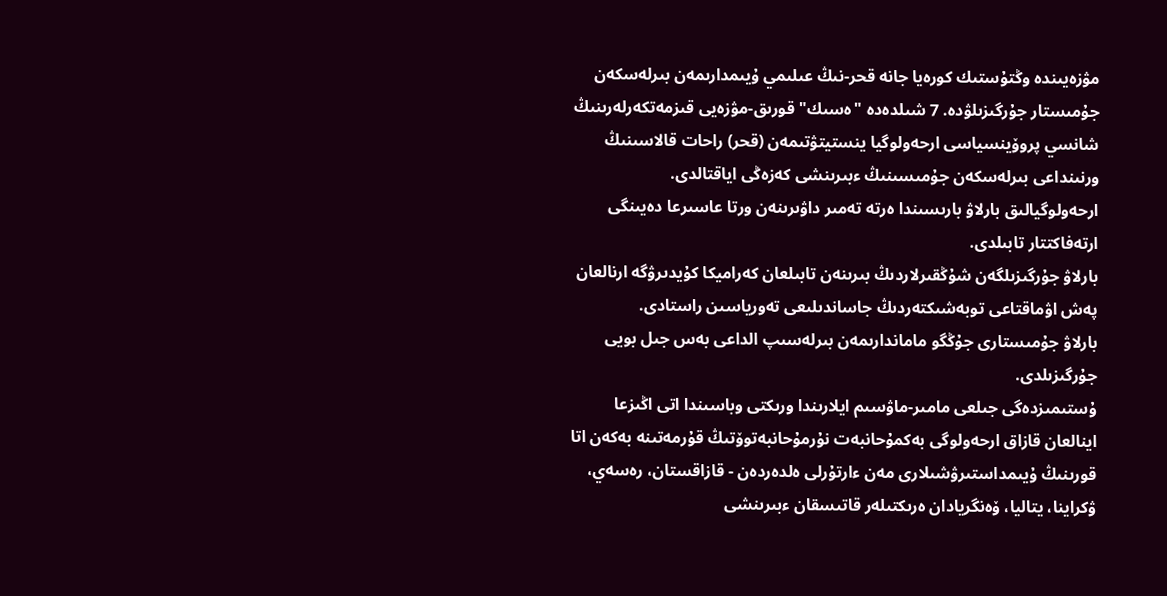مۋزەيىندە وڭتۇستىك كورەيا جانە قحر-نىڭ عىلىمي ۇيىمدارىمەن بىرلەسكەن جۇمىستار جۇرگىزىلۋدە. 7 شىلدەدە "ەسىك" قورىق-مۋزەيى قىزمەتكەرلەرىنىڭ شانسي پروۆينسياسى ارحەولوگيا ينستيتۋتىمەن (قحر) راحات قالاسىنىڭ ورنىنداعى بىرلەسكەن جۇمىسىنىڭ ءبىرىنشى كەزەڭى اياقتالدى.
ارحەولوگيالىق بارلاۋ بارىسىندا ەرتە تەمىر داۋىرىنەن ورتا عاسىرعا دەيىنگى ارتەفاكتتار تابىلدى.
بارلاۋ جۇرگىزىلگەن شۇڭقىرلاردىڭ بىرىنەن تابىلعان كەراميكا كۇيدىرۋگە ارنالعان پەش اۋماقتاعى توبەشىكتەردىڭ جاساندىلىعى تەورياسىن راستادى.
بارلاۋ جۇمىستارى جۇڭگو ماماندارىمەن بىرلەسىپ الداعى بەس جىل بويى جۇرگىزىلدى.
ۇستىمىزدەگى جىلعى مامىر-ماۋسىم ايلارىندا ورىكتى وباسىندا اتى اڭىزعا اينالعان قازاق ارحەولوگى بەكمۇحانبەت نۇرمۇحانبەتوۆتىڭ قۇرمەتىنە بەكەن اتا قورىنىڭ ۇيىمداستىرۋشىلارى مەن ءارتۇرلى ەلدەردەن - قازاقستان، رەسەي، ۋكراينا، يتاليا، ۆەنگريادان ەرىكتىلەر قاتىسقان ءبىرىنشى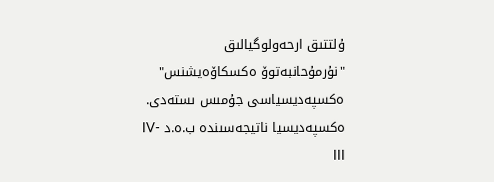ۇلتتىق ارحەولوگيالىق "نۇرمۇحانبەتوۆ ەكسكاۆەيشنس" ەكسپەديسياسى جۇمىس ىستەدى. ەكسپەديسيا ناتيجەسىندە ب.ە.د IV-III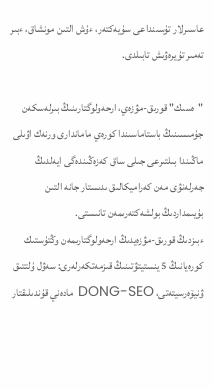عاسىرلار تۇسىنداعى سۇيەكتەر، ءۇش التىن مونشاق، ءبىر تەمىر تۇيرەۋىش تابىلدى.

"ەسىك" قورىق-مۋزەي، ارحەولوگتارىنىڭ بىرلەسكەن جۇمىسىنىڭ باستاماسىندا كورەي ماماندارى ورنەك اۋىلى ماڭىندا بىلتىرعى جىلى ساق كەزەڭىندەگى ايەلدىڭ جەرلەنۋى مەن كەراميكالىق ىدىستار جانە التىن بۇيىمداردىڭ بولشەكتەرىمەن تانىستى.
ءبىزدىڭ قورىق-مۋزەيدىڭ ارحەولوگتارىمەن وڭتۇستىك كورەيانىڭ 5 ينستيتۋتىنىڭ قىزمەتكەرلەرى: سەۋل ۇلتتىق ۋنيۆەرسيتەتى، DONG-SEO مادەني قۇندىلىقتار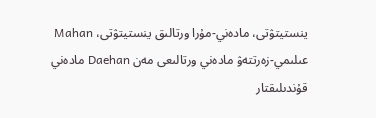ينستيتۋتى، مادەني-مۇرا ورتالىق ينستيتۋتى، Mahan عىلىمي-زەرتتەۋ مادەني ورتالىعى مەن Daehan مادەني قۇندىلىقتار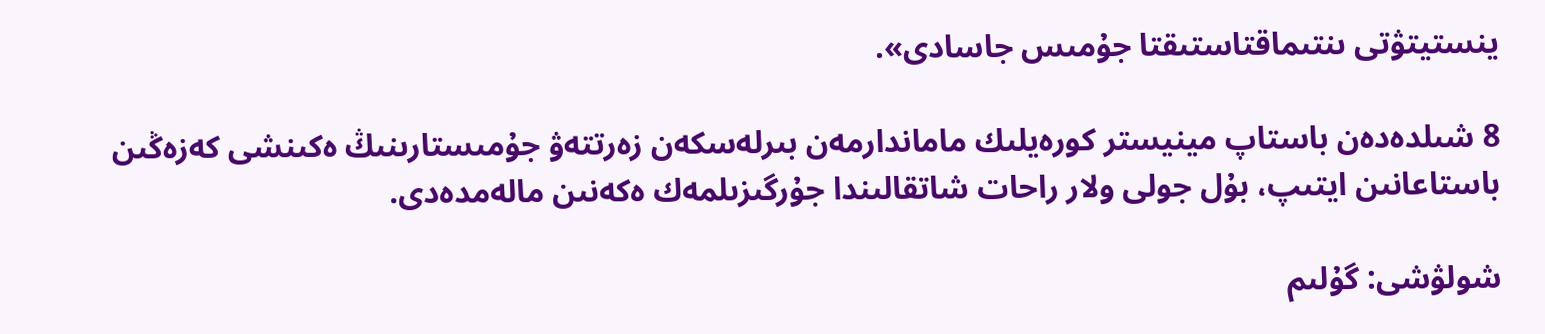ينستيتۋتى ىنتىماقتاستىقتا جۇمىس جاسادى».

8 شىلدەدەن باستاپ مينيستر كورەيلىك ماماندارمەن بىرلەسكەن زەرتتەۋ جۇمىستارىنىڭ ەكىنشى كەزەڭىن باستاعانىن ايتىپ، بۇل جولى ولار راحات شاتقالىندا جۇرگىزىلمەك ەكەنىن مالەمدەدى.

شولۋشى: گۇلىم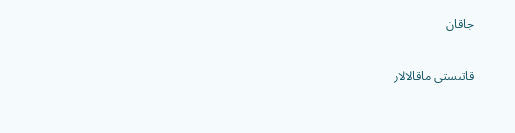جاقان


قاتىستى ماقالالار